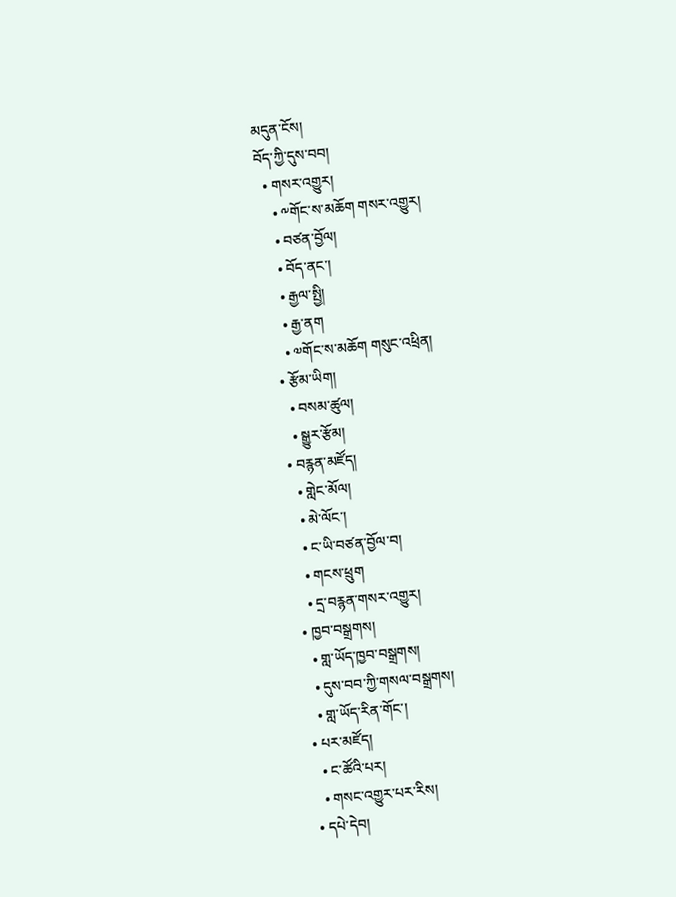མདུན་ངོས།
བོད་ཀྱི་དུས་བབ།
  • གསར་འགྱུར།
    • ༸གོང་ས་མཆོག གསར་འགྱུར།
    • བཙན་བྱོལ།
    • བོད་ནང་།
    • རྒྱལ་སྤྱི།
    • རྒྱ་ནག
    • ༧གོང་ས་མཆོག གསུང་འཕྲིན།
  • རྩོམ་ཡིག།
    • བསམ་ཚུལ།
    • སྒྱུར་རྩོམ།
  • བརྙན་མཛོད།
    • གླེང་མོལ།
    • མེ་ལོང་།
    • ང་ཡི་བཙན་བྱོལ་བ།
    • གངས་ཕྲུག
    • དྲ་བརྙན་གསར་འགྱུར།
  • ཁྱབ་བསྒྲགས།
    • གླ་ཡོད་ཁྱབ་བསྒྲགས།
    • དུས་བབ་ཀྱི་གསལ་བསྒྲགས།
    • གླ་ཡོད་རིན་གོང་།
  • པར་མཛོད།
    • ང་ཚོའི་པར།
    • གསང་འགྱུར་པར་རིས།
  • དཔེ་དེབ།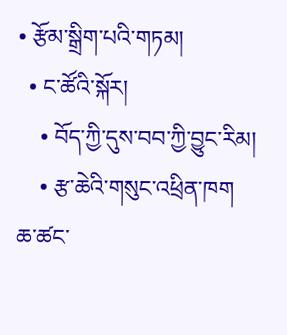• རྩོམ་སྒྲིག་པའི་གཏམ།
  • ང་ཚོའི་སྐོར།
    • བོད་ཀྱི་དུས་བབ་ཀྱི་བྱུང་རིམ།
    • རྩ་ཆེའི་གསུང་འཕྲིན་ཁག
ཆ་ཚང་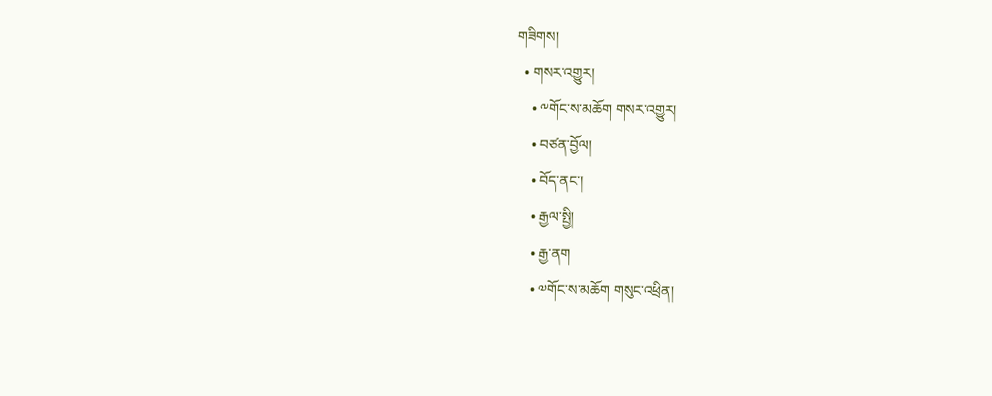གཟིགས།
  • གསར་འགྱུར།
    • ༸གོང་ས་མཆོག གསར་འགྱུར།
    • བཙན་བྱོལ།
    • བོད་ནང་།
    • རྒྱལ་སྤྱི།
    • རྒྱ་ནག
    • ༧གོང་ས་མཆོག གསུང་འཕྲིན།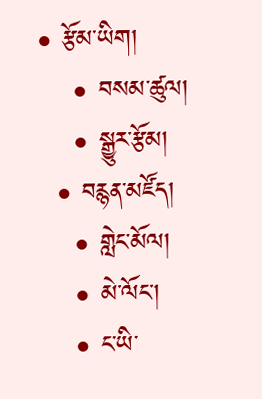• རྩོམ་ཡིག།
    • བསམ་ཚུལ།
    • སྒྱུར་རྩོམ།
  • བརྙན་མཛོད།
    • གླེང་མོལ།
    • མེ་ལོང་།
    • ང་ཡི་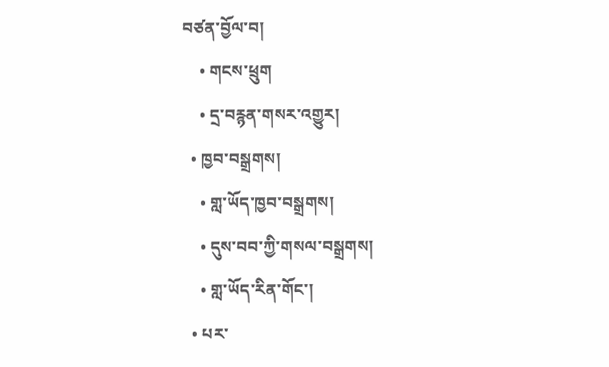བཙན་བྱོལ་བ།
    • གངས་ཕྲུག
    • དྲ་བརྙན་གསར་འགྱུར།
  • ཁྱབ་བསྒྲགས།
    • གླ་ཡོད་ཁྱབ་བསྒྲགས།
    • དུས་བབ་ཀྱི་གསལ་བསྒྲགས།
    • གླ་ཡོད་རིན་གོང་།
  • པར་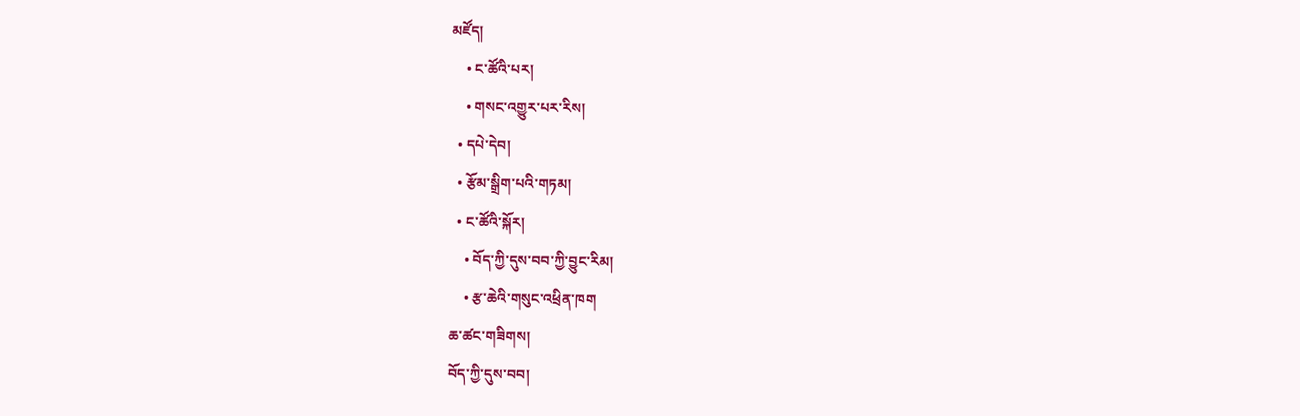མཛོད།
    • ང་ཚོའི་པར།
    • གསང་འགྱུར་པར་རིས།
  • དཔེ་དེབ།
  • རྩོམ་སྒྲིག་པའི་གཏམ།
  • ང་ཚོའི་སྐོར།
    • བོད་ཀྱི་དུས་བབ་ཀྱི་བྱུང་རིམ།
    • རྩ་ཆེའི་གསུང་འཕྲིན་ཁག
ཆ་ཚང་གཟིགས།
བོད་ཀྱི་དུས་བབ།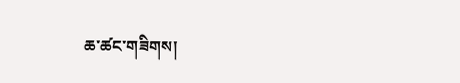ཆ་ཚང་གཟིགས།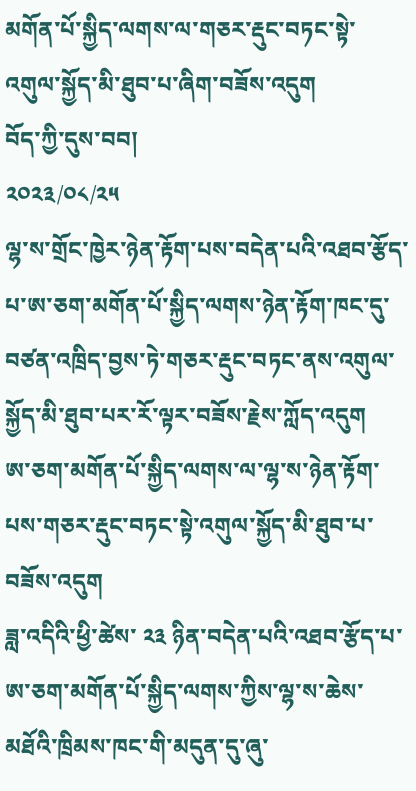མགོན་པོ་སྐྱིད་ལགས་ལ་གཅར་རྡུང་བཏང་སྟེ་འགུལ་སྐྱོད་མི་ཐུབ་པ་ཞིག་བཟོས་འདུག
བོད་ཀྱི་དུས་བབ།
༢༠༢༣/༠༨/༢༥
ལྷ་ས་གྲོང་ཁྱེར་ཉེན་རྟོག་པས་བདེན་པའི་འཐབ་རྩོད་པ་ཨ་ཅག་མགོན་པོ་སྐྱིད་ལགས་ཉེན་རྟོག་ཁང་དུ་བཙན་འཁྲིད་བྱས་ཏེ་གཅར་རྡུང་བཏང་ནས་འགུལ་སྐྱོད་མི་ཐུབ་པར་རོ་ལྟར་བཟོས་རྗེས་ཀློད་འདུག
ཨ་ཅག་མགོན་པོ་སྐྱིད་ལགས་ལ་ལྷ་ས་ཉེན་རྟོག་པས་གཅར་རྡུང་བཏང་སྟེ་འགུལ་སྐྱོད་མི་ཐུབ་པ་བཟོས་འདུག
ཟླ་འདིའི་ཕྱི་ཚེས་ ༢༣ ཉིན་བདེན་པའི་འཐབ་རྩོད་པ་ཨ་ཅག་མགོན་པོ་སྐྱིད་ལགས་ཀྱིས་ལྷ་ས་ཆེས་མཐོའི་ཁྲིམས་ཁང་གི་མདུན་དུ་ཞུ་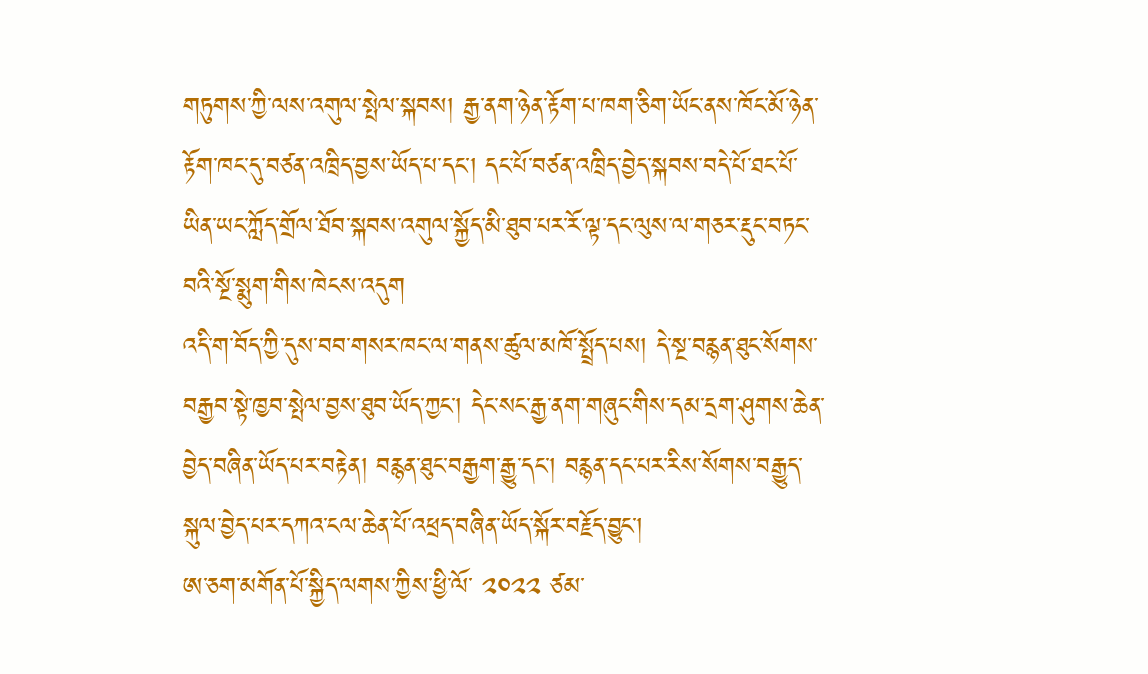གཏུགས་ཀྱི་ལས་འགུལ་སྤེལ་སྐབས། རྒྱ་ནག་ཉེན་རྟོག་པ་ཁག་ཅིག་ཡོང་ནས་ཁོང་མོ་ཉེན་རྟོག་ཁང་དུ་བཙན་འཁྲིད་བྱས་ཡོད་པ་དང་། དང་པོ་བཙན་འཁྲིད་བྱེད་སྐབས་བདེ་པོ་ཐང་པོ་ཡིན་ཡང་ཀློད་གྲོལ་ཐོབ་སྐབས་འགུལ་སྐྱོད་མི་ཐུབ་པར་རོ་ལྟ་དང་ལུས་ལ་གཅར་རྡུང་བཏང་བའི་སྔོ་སྨུག་གིས་ཁེངས་འདུག
འདི་ག་བོད་ཀྱི་དུས་བབ་གསར་ཁང་ལ་གནས་ཚུལ་མཁོ་སྤྲོད་པས། དེ་སྔ་བརྙན་ཐུང་སོགས་བརྒྱབ་སྟེ་ཁྱབ་སྤེལ་བྱས་ཐུབ་ཡོད་ཀྱང་། དེང་སང་རྒྱ་ནག་གཞུང་གིས་དམ་དྲག་ཤུགས་ཆེན་བྱེད་བཞིན་ཡོད་པར་བརྟེན། བརྙན་ཐུང་བརྒྱག་རྒྱུ་དང་། བརྙན་དང་པར་རིས་སོགས་བརྒྱུད་སྐུལ་བྱེད་པར་དཀའ་ངལ་ཆེན་པོ་འཕྲད་བཞིན་ཡོད་སྐོར་བརྗོད་བྱུང་།
ཨ་ཅག་མགོན་པོ་སྐྱིད་ལགས་ཀྱིས་ཕྱི་ལོ་ ༢༠༢༢ ཙམ་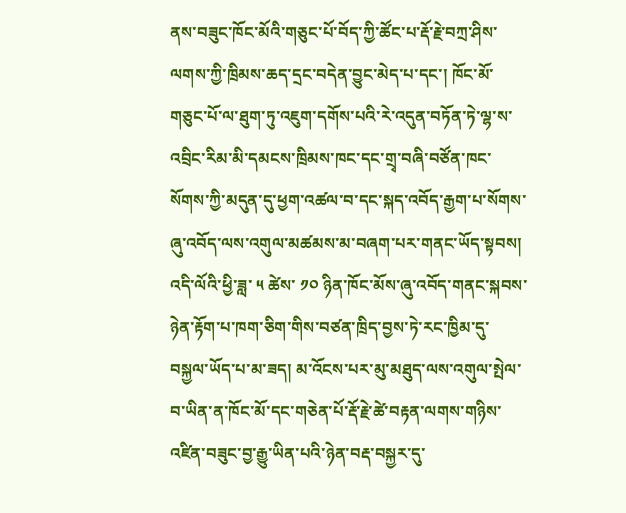ནས་བཟུང་ཁོང་མོའི་གཅུང་པོ་བོད་ཀྱི་ཚོང་པ་རྡོ་རྗེ་བཀྲ་ཤིས་ལགས་ཀྱི་ཁྲིམས་ཆད་དྲང་བདེན་བྱུང་མེད་པ་དང་། ཁོང་མོ་གཅུང་པོ་ལ་ཐུག་ཏུ་འཇུག་དགོས་པའི་རེ་འདུན་བཏོན་ཏེ་ལྷ་ས་འབྲིང་རིམ་མི་དམངས་ཁྲིམས་ཁང་དང་གྲྭ་བཞི་བཙོན་ཁང་སོགས་ཀྱི་མདུན་དུ་ཕྱག་འཚལ་བ་དང་སྐད་འབོད་རྒྱག་པ་སོགས་ཞུ་འབོད་ལས་འགུལ་མཚམས་མ་བཞག་པར་གནང་ཡོད་སྟབས། འདི་ལོའི་ཕྱི་ཟླ་ ༥ ཚེས་ ༡༠ ཉིན་ཁོང་མོས་ཞུ་འབོད་གནང་སྐབས་ཉེན་རྟོག་པ་ཁག་ཅིག་གིས་བཙན་ཁྲིད་བྱས་ཏེ་རང་ཁྱིམ་དུ་བསྐྱལ་ཡོད་པ་མ་ཟད། མ་འོངས་པར་མུ་མཐུད་ལས་འགུལ་སྤེལ་བ་ཡིན་ན་ཁོང་མོ་དང་གཅེན་པོ་རྡོ་རྗེ་ཚེ་བརྟན་ལགས་གཉིས་འཛིན་བཟུང་བྱ་རྒྱུ་ཡིན་པའི་ཉེན་བརྡ་བསྐྱར་དུ་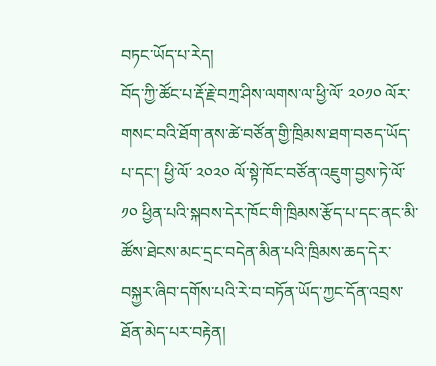བཏང་ཡོད་པ་རེད།
བོད་ཀྱི་ཚོང་པ་རྡོ་རྗེ་བཀྲ་ཤིས་ལགས་ལ་ཕྱི་ལོ་ ༢༠༡༠ ལོར་གསང་བའི་ཐོག་ནས་ཚེ་བཙོན་གྱི་ཁྲིམས་ཐག་བཅད་ཡོད་པ་དང་། ཕྱི་ལོ་ ༢༠༢༠ ལོ་སྟེ་ཁོང་བཙོན་འཇུག་བྱས་ཏེ་ལོ་ ༡༠ ཕྱིན་པའི་སྐབས་དེར་ཁོང་གི་ཁྲིམས་རྩོད་པ་དང་ནང་མི་ཚོས་ཐེངས་མང་དྲང་བདེན་མིན་པའི་ཁྲིམས་ཆད་དེར་བསྐྱར་ཞིབ་དགོས་པའི་རེ་བ་བཏོན་ཡོད་ཀྱང་དོན་འབྲས་ཐོན་མེད་པར་བརྟེན།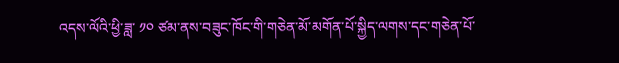འདས་ལོའི་ཕྱི་ཟླ་ ༡༠ ཙམ་ནས་བཟུང་ཁོང་གི་གཅེན་མོ་མགོན་པོ་སྐྱིད་ལགས་དང་གཅེན་པོ་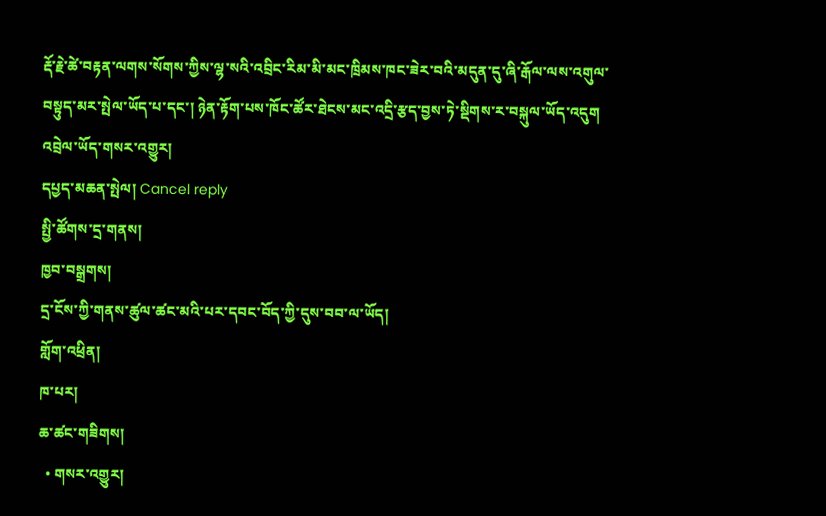རྡོ་རྗེ་ཚེ་བརྟན་ལགས་སོགས་ཀྱིས་ལྷ་སའི་འབྲིང་རིམ་མི་མང་ཁྲིམས་ཁང་ཟེར་བའི་མདུན་དུ་ཞི་རྒོལ་ལས་འགུལ་བསྟུད་མར་སྤེལ་ཡོད་པ་དང་། ཉེན་རྟོག་པས་ཁོང་ཚོར་ཐེངས་མང་འདྲི་རྩད་བྱས་ཏེ་སྡིགས་ར་བསྐུལ་ཡོད་འདུག
འབྲེལ་ཡོད་གསར་འགྱུར།
དཔྱད་མཆན་སྤེལ། Cancel reply
སྤྱི་ཚོགས་དྲ་གནས།
ཁྱབ་བསྒྲགས།
དྲ་ངོས་ཀྱི་གནས་ཚུལ་ཚང་མའི་པར་དབང་བོད་ཀྱི་དུས་བབ་ལ་ཡོད།
གློག་འཕྲིན།
ཁ་པར།
ཆ་ཚང་གཟིགས།
  • གསར་འགྱུར།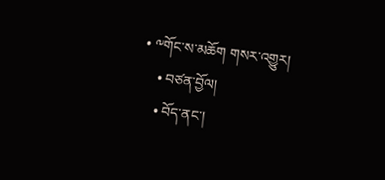• ༸གོང་ས་མཆོག གསར་འགྱུར།
    • བཙན་བྱོལ།
    • བོད་ནང་།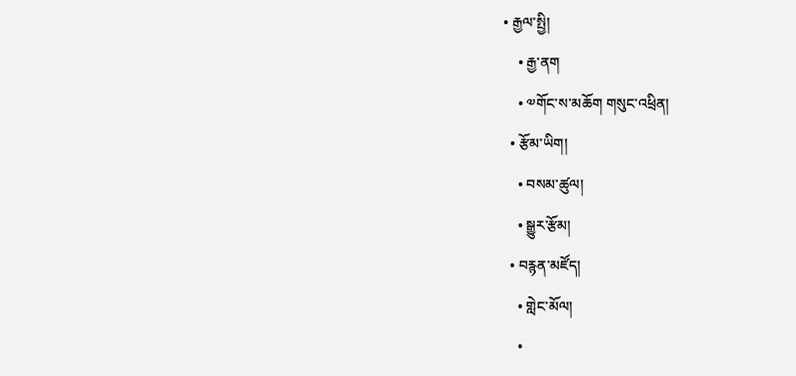• རྒྱལ་སྤྱི།
    • རྒྱ་ནག
    • ༧གོང་ས་མཆོག གསུང་འཕྲིན།
  • རྩོམ་ཡིག།
    • བསམ་ཚུལ།
    • སྒྱུར་རྩོམ།
  • བརྙན་མཛོད།
    • གླེང་མོལ།
    •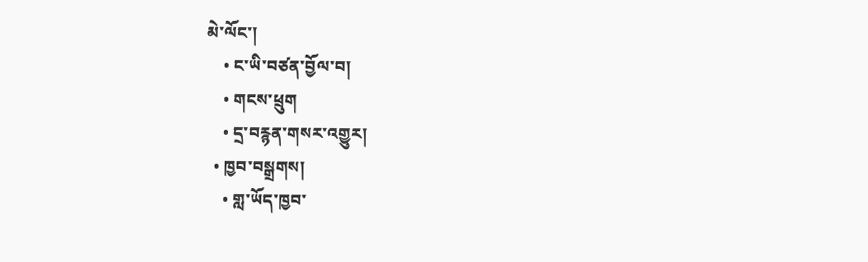མེ་ལོང་།
    • ང་ཡི་བཙན་བྱོལ་བ།
    • གངས་ཕྲུག
    • དྲ་བརྙན་གསར་འགྱུར།
  • ཁྱབ་བསྒྲགས།
    • གླ་ཡོད་ཁྱབ་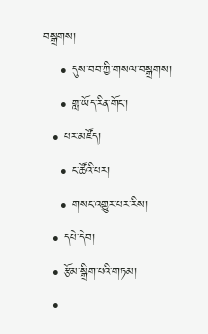བསྒྲགས།
    • དུས་བབ་ཀྱི་གསལ་བསྒྲགས།
    • གླ་ཡོད་རིན་གོང་།
  • པར་མཛོད།
    • ང་ཚོའི་པར།
    • གསང་འགྱུར་པར་རིས།
  • དཔེ་དེབ།
  • རྩོམ་སྒྲིག་པའི་གཏམ།
  •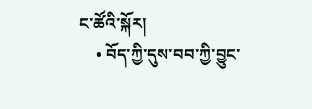ང་ཚོའི་སྐོར།
    • བོད་ཀྱི་དུས་བབ་ཀྱི་བྱུང་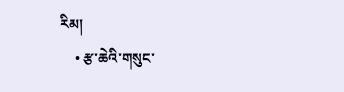རིམ།
    • རྩ་ཆེའི་གསུང་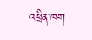འཕྲིན་ཁག